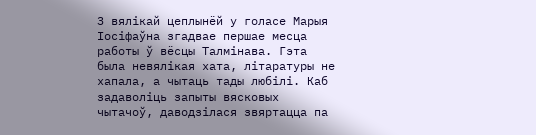З вялікай цеплынёй у голасе Марыя Іосіфаўна згадвае першае месца работы ў вёсцы Талмінава. Гэта была невялікая хата, літаратуры не хапала, а чытаць тады любілі. Каб задаволіць запыты вясковых чытачоў, даводзілася звяртацца па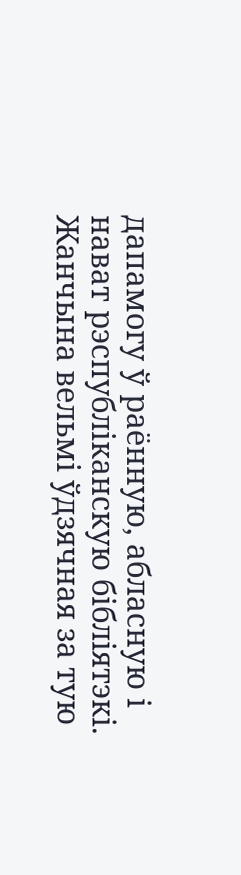дапамогу ў раённую, абласную і нават рэспубліканскую бібліятэкі. Жанчына вельмі ўдзячная за тую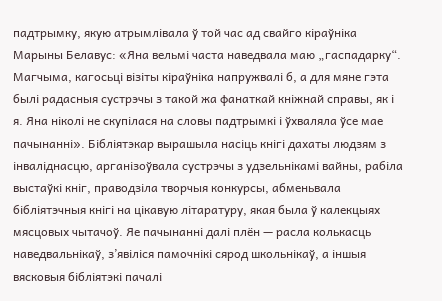падтрымку, якую атрымлівала ў той час ад свайго кіраўніка Марыны Белавус: «Яна вельмі часта наведвала маю „гаспадарку“. Магчыма, кагосьці візіты кіраўніка напружвалі б, а для мяне гэта былі радасныя сустрэчы з такой жа фанаткай кніжнай справы, як і я. Яна ніколі не скупілася на словы падтрымкі і ўхваляла ўсе мае пачынанні». Бібліятэкар вырашыла насіць кнігі дахаты людзям з інваліднасцю, арганізоўвала сустрэчы з удзельнікамі вайны, рабіла выстаўкі кніг, праводзіла творчыя конкурсы, абменьвала бібліятэчныя кнігі на цікавую літаратуру, якая была ў калекцыях мясцовых чытачоў. Яе пачынанні далі плён — расла колькасць наведвальнікаў, з’явіліся памочнікі сярод школьнікаў, а іншыя вясковыя бібліятэкі пачалі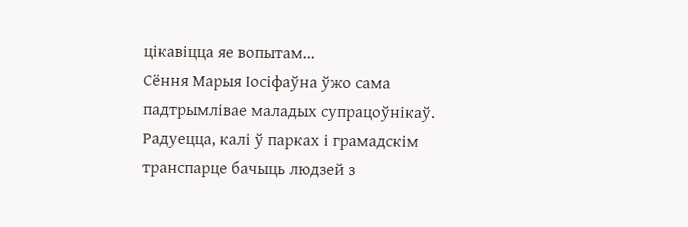цікавіцца яе вопытам...
Сёння Марыя Іосіфаўна ўжо сама падтрымлівае маладых супрацоўнікаў. Радуецца, калі ў парках і грамадскім транспарце бачыць людзей з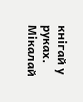кнігай у руках.
Мікалай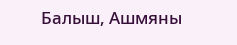Балыш, Ашмяны